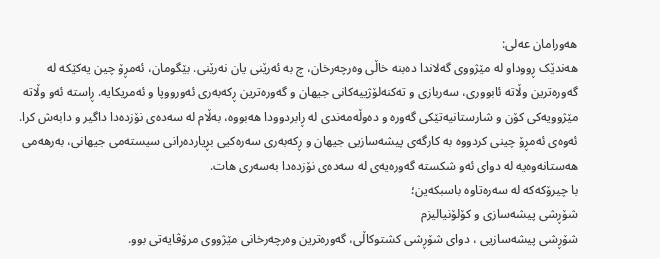هەورامان عەلی:
هەندێک ڕووداو لە مێژووی گەلاندا دەبنە خاڵی وەرچەرخان، چ بە ئەرێنی یان نەرێنی. بێگومان، ئەمڕۆ چین یەکێکە لە گەورەترین وڵاتە ئابووری، سەربازی و تەکنەلۆژییەکانی جیهان و گەورەترین ڕکەبەری ئەورووپا و ئەمریکایە. ڕاستە ئەو وڵاتە مێژوویەکی کۆن و شارستانیەتێکی گەورە و دەوڵەمەندی لە ڕابردوودا هەبووە، بەڵام لە سەدەی نۆزدەدا داگیر و دابەش کرا. ئەوەی ئەمڕۆ چینی کردووە بە کارگەی پیشەسازیی جیهان و ڕکەبەری سەرەکیی بڕیاردەرانی سیستەمی جیهانی، بەرهەمی هەستانەوەیە لە دوای ئەو شکستە گەورەیەی لە سەدەی نۆزدەدا بەسەری هات.
با چیرۆکەکە لە سەرەتاوە باسبکەین؛
شۆڕشی پیشەسازی و کۆلۆنیالیزم
شۆڕشی پیشەسازیی ، دوای شۆڕشی کشتوکاڵی، گەورەترین وەرچەرخانی مێژووی مرۆڤایەتی بوو.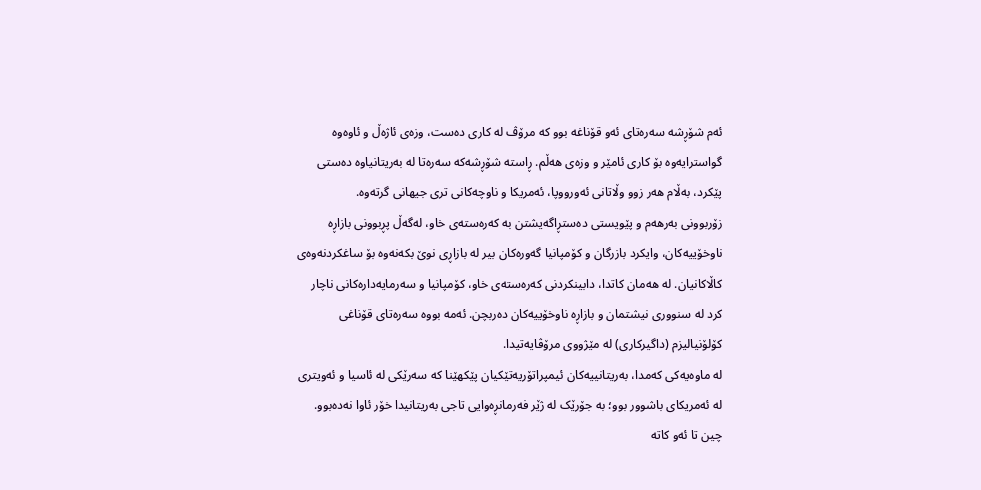ئەم شۆڕشە سەرەتای ئەو قۆناغە بوو کە مرۆڤ لە کاری دەست، وزەی ئاژەڵ و ئاوەوە گواسترایەوە بۆ کاری ئامێر و وزەی هەڵم. ڕاستە شۆڕشەکە سەرەتا لە بەریتانیاوە دەستی پێکرد، بەڵام هەر زوو وڵاتانی ئەورووپا، ئەمریکا و ناوچەکانی تری جیهانی گرتەوە.
زۆربوونی بەرهەم و پێویستی دەستڕاگەیشتن بە کەرەستەی خاو، لەگەڵ پڕبوونی بازاڕە ناوخۆییەکان، وایکرد بازرگان و کۆمپانیا گەورەکان بیر لە بازاڕی نوێ بکەنەوە بۆ ساغکردنەوەی کاڵاکانیان. لە هەمان کاتدا، دابینکردنی کەرەستەی خاو، کۆمپانیا و سەرمایەدارەکانی ناچار کرد لە سنووری نیشتمان و بازاڕە ناوخۆییەکان دەربچن. ئەمە بووە سەرەتای قۆناغی کۆلۆنیالیزم (داگیرکاری) لە مێژووی مرۆڤایەتیدا.
لە ماوەیەکی کەمدا، بەریتانییەکان ئیمپراتۆریەتێکیان پێکهێنا کە سەرێکی لە ئاسیا و ئەویتری لە ئەمریکای باشوور بوو؛ بە جۆرێک لە ژێر فەرمانڕەوایی تاجی بەریتانیدا خۆر ئاوا نەدەبوو.
چین تا ئەو کاتە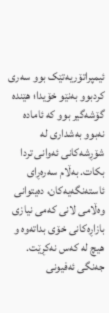ئیمپراتۆریەتێک بوو سەری کردبوو بەنێو خۆیدا؛ هێندە گۆشەگیر بوو کە ئامادە نەبوو بەشداری لە شۆڕشەکانی ئەوانی تردا بکات. بەڵام سەرەڕای ئاستەنگەیەکان، دەیتوانی وەڵامی لانی کەمی نیازی بازاڕەکانی خۆی بداتەوە و هیچ لە کەس نەکڕێت.
جەنگی ئەفیونی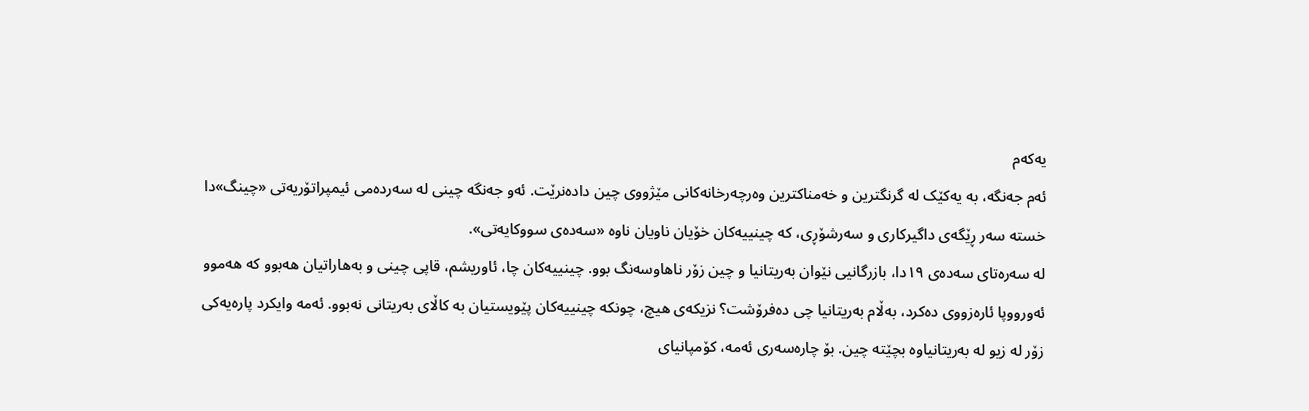یەکەم
ئەم جەنگە، بە یەکێک لە گرنگترین و خەمناکترین وەرچەرخانەکانی مێژووی چین دادەنرێت. ئەو جەنگە چینی لە سەردەمی ئیمپراتۆریەتی «چینگ»دا خستە سەر ڕێگەی داگیرکاری و سەرشۆڕی، کە چینییەکان خۆیان ناویان ناوە «سەدەی سووکایەتی».
لە سەرەتای سەدەی ١٩دا، بازرگانیی نێوان بەریتانیا و چین زۆر ناهاوسەنگ بوو. چینییەکان چا، ئاوریشم، قاپی چینی و بەهاراتیان هەبوو کە هەموو ئەورووپا ئارەزووی دەکرد، بەڵام بەریتانیا چی دەفرۆشت؟ نزیکەی هیچ، چونکە چینییەکان پێویستیان بە کاڵای بەریتانی نەبوو. ئەمە وایکرد پارەیەکی زۆر لە زیو لە بەریتانیاوە بچێتە چین. بۆ چارەسەری ئەمە، کۆمپانیای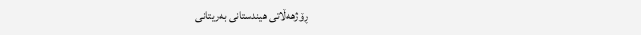ڕۆژهەڵاتی هیندستانی بەریتانی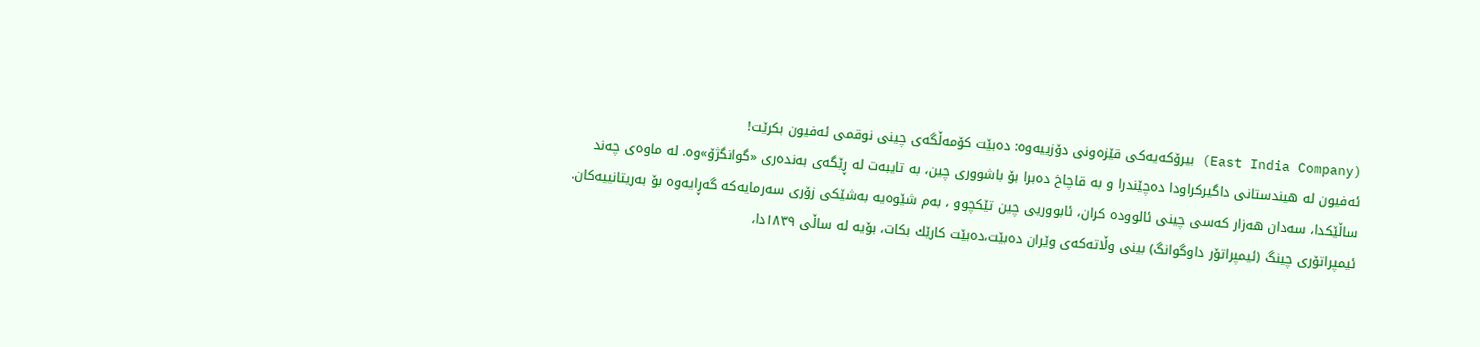(East India Company) بیرۆکەیەکی قێزەونی دۆزییەوە: دەبێت کۆمەڵگەی چینی نوقمی ئەفیون بکرێت!
ئەفیون لە هیندستانی داگیرکراودا دەچێندرا و بە قاچاخ دەبرا بۆ باشووری چین، بە تایبەت لە ڕێگەی بەندەری «گوانگژۆ»وە. لە ماوەی چەند ساڵێکدا، سەدان هەزار کەسی چینی ئالوودە کران، ئابووریی چین تێکچوو ، بەم شێوەیە بەشێکی زۆری سەرمایەکە گەڕایەوە بۆ بەریتانییەکان.
ئیمپراتۆری چینگ (ئیمپراتۆر داوگوانگ) بینی وڵاتەکەی وێران دەبێت،دەبێت کارێك بکات، بۆیە لە ساڵی ١٨٣٩دا،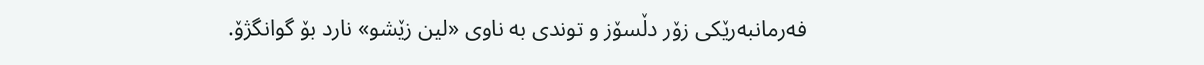فەرمانبەرێکی زۆر دڵسۆز و توندی بە ناوی «لین زێشو» نارد بۆ گوانگژۆ.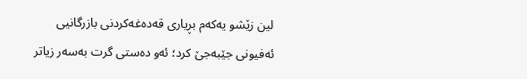لین زێشو یەکەم بڕیاری قەدەغەکردنی بازرگانیی ئەفیونی جێبەجێ کرد؛ ئەو دەستی گرت بەسەر زیاتر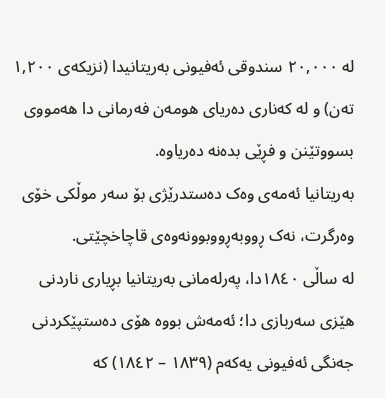لە ٢٠,٠٠٠ سندوقی ئەفیونی بەریتانیدا (نزیکەی ١,٢٠٠ تەن) و لە کەناری دەریای هومەن فەرمانی دا هەمووی بسووتێنن و فڕێی بدەنە دەریاوە.
بەریتانیا ئەمەی وەک دەستدرێژی بۆ سەر موڵکی خۆی وەرگرت، نەک ڕووبەڕووبوونەوەی قاچاخچێتی.
لە ساڵی ١٨٤٠دا، پەرلەمانی بەریتانیا بڕیاری ناردنی هێزی سەربازی دا؛ ئەمەش بووە هۆی دەستپێکردنی جەنگی ئەفیونی یەکەم (١٨٣٩ – ١٨٤٢) کە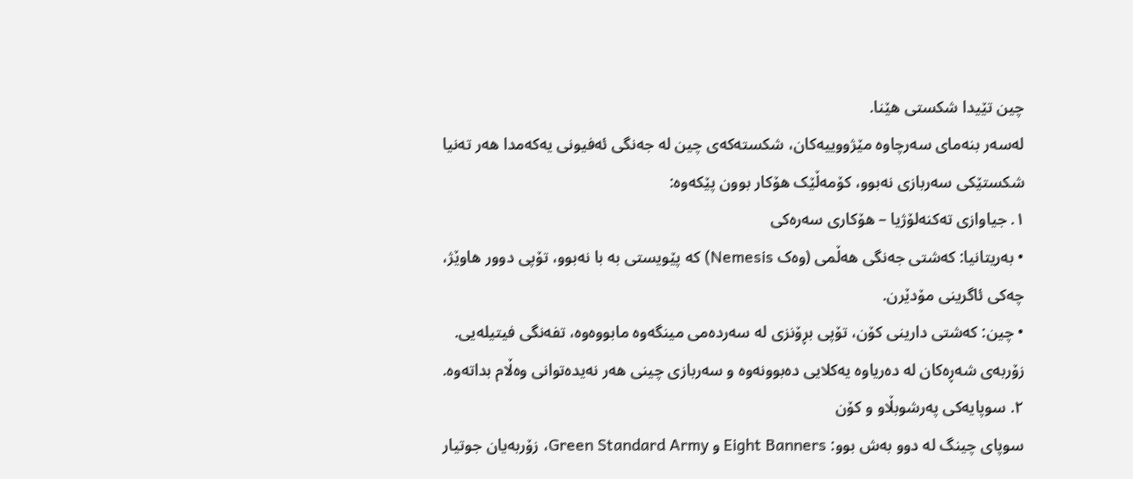چین تێیدا شکستی هێنا.
لەسەر بنەمای سەرچاوە مێژووییەکان، شکستەکەی چین لە جەنگی ئەفیونی یەکەمدا هەر تەنیا شکستێکی سەربازی نەبوو، کۆمەڵێک هۆکار بوون پێکەوە:
١. جیاوازی تەکنەلۆژیا – هۆکاری سەرەکی
• بەریتانیا: کەشتی جەنگی هەڵمی (وەک Nemesis) کە پێویستی بە با نەبوو، تۆپی دوور هاوێژ، چەکی ئاگرینی مۆدێرن.
• چین: کەشتی دارینی کۆن، تۆپی بڕۆنزی لە سەردەمی مینگەوە مابووەوە، تفەنگی فیتیلەیی. زۆربەی شەڕەکان لە دەریاوە یەکلایی دەبوونەوە و سەربازی چینی هەر نەیدەتوانی وەڵام بداتەوە.
٢. سوپایەکی پەرشوبڵاو و کۆن
سوپای چینگ لە دوو بەش بوو: Eight Banners و Green Standard Army، زۆربەیان جوتیار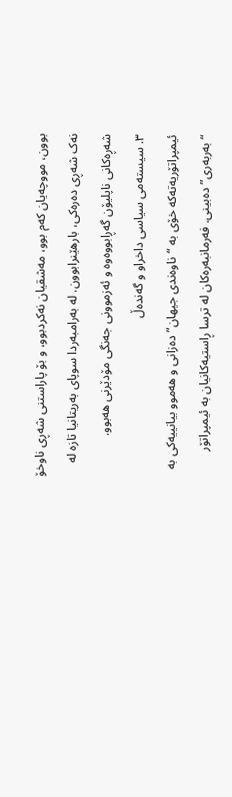بوون، مووچەیان کەم بوو، مەشقیان نەکردبوو، و بۆ پاراستنی شەڕی ناوخۆ نەک شەڕی دەرەکی، بارهێنرابوون. لە بەرامبەردا سوپای بەریتانیا تازە لە شەڕەکانی ناپلیۆن گەڕابووەوە و ئەزموونی جەنگی مۆدێرنی هەبوو.
٣. سیستەمی سیاسی داخراو و گەندەڵ
ئیمپراتۆریەتەکە خۆی بە “ناوەندی جیهان” دەزانی و هەموو بیانییەکی بە “بەربەری” دەبینی. فەرمانبەرەکان لە ترسا ڕاستیەکانیان بە ئیمپراتۆر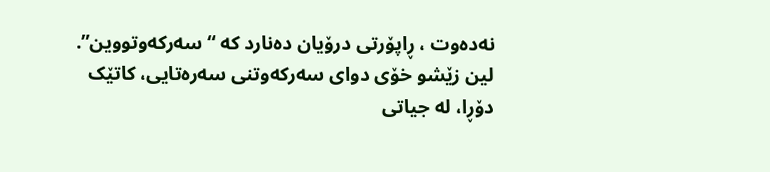نەدەوت ، ڕاپۆرتی درۆیان دەنارد کە “سەرکەوتووین”. لین زێشو خۆی دوای سەرکەوتنی سەرەتایی، کاتێک دۆڕا، لە جیاتی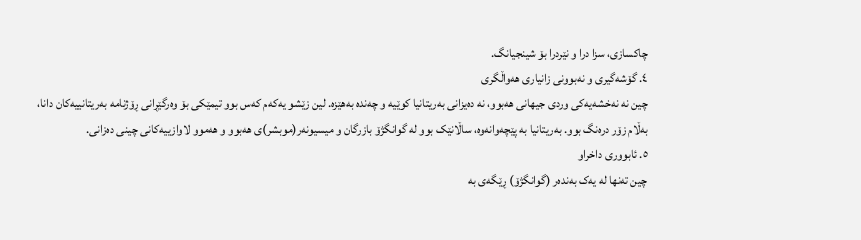چاکسازی، سزا درا و نێردرا بۆ شینجیانگ.
٤. گۆشەگیری و نەبوونی زانیاری هەواڵگری
چین نە نەخشەیەکی وردی جیهانی هەبوو، نە دەیزانی بەریتانیا کوێیە و چەندە بەهێزە. لین زێشو یەکەم کەس بوو تیمێکی بۆ وەرگێڕانی ڕۆژنامە بەریتانییەکان دانا، بەڵام زۆر درەنگ بوو. بەریتانیا بە پێچەوانەوە، ساڵانێک بوو لە گوانگژۆ بازرگان و میسیونەر(موبشر)ی هەبوو و هەموو لاوازییەکانی چینی دەزانی.
٥. ئابووری داخراو
چین تەنها لە یەک بەندەر (گوانگژۆ) ڕێگەی بە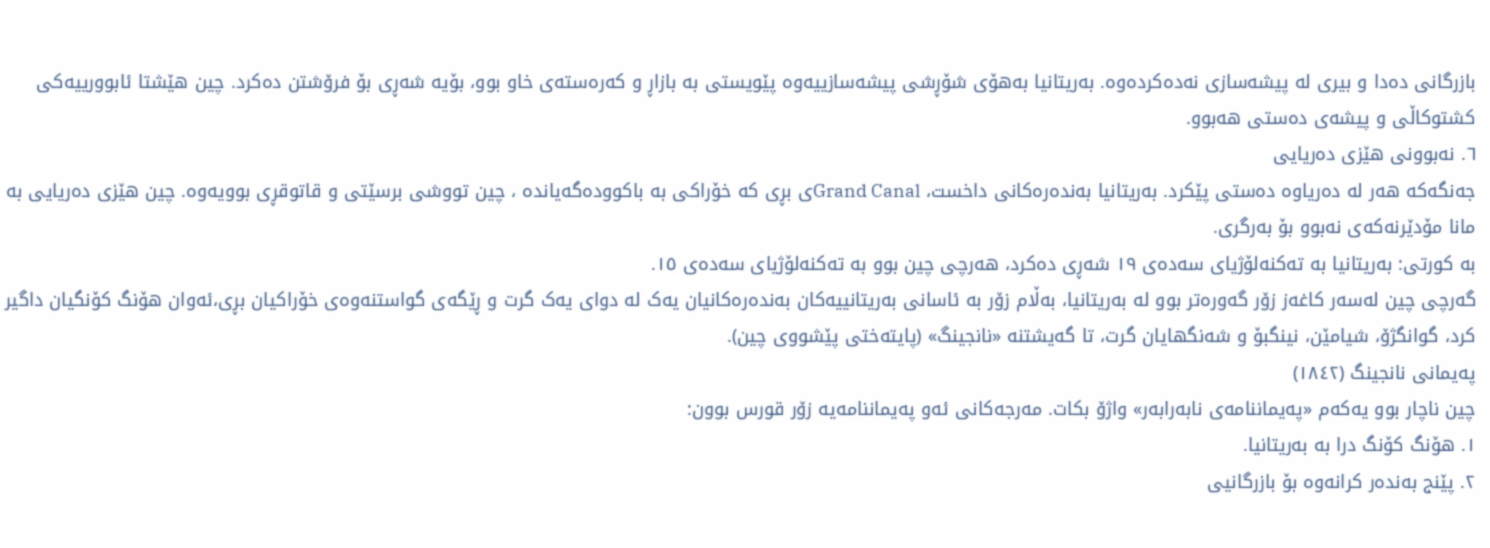بازرگانی دەدا و بیری لە پیشەسازی نەدەکردەوە. بەریتانیا بەهۆی شۆڕشی پیشەسازییەوە پێویستی بە بازاڕ و کەرەستەی خاو بوو، بۆیە شەڕی بۆ فرۆشتن دەکرد. چین هێشتا ئابوورییەکی کشتوکاڵی و پیشەی دەستی هەبوو.
٦. نەبوونی هێزی دەریایی
جەنگەکە هەر لە دەریاوە دەستی پێکرد. بەریتانیا بەندەرەکانی داخست، Grand Canalی بڕی کە خۆراکی بە باکوودەگەیاندە ، چین تووشی برسێتی و قاتوقڕی بوویەوە. چین هێزی دەریایی بە مانا مۆدێرنەکەی نەبوو بۆ بەرگری.
بە کورتی: بەریتانیا بە تەکنەلۆژیای سەدەی ١٩ شەڕی دەکرد، هەرچی چین بوو بە تەکنەلۆژیای سەدەی ١٥.
گەرچی چین لەسەر کاغەز زۆر گەورەتر بوو لە بەریتانیا، بەڵام زۆر بە ئاسانی بەریتانییەکان بەندەرەکانیان یەک لە دوای یەک گرت و ڕێگەی گواستنەوەی خۆراکیان بڕی،ئەوان هۆنگ کۆنگیان داگیر کرد، گوانگژۆ، شیامێن، نینگبۆ و شەنگهایان گرت، تا گەیشتنە «نانجینگ» (پایتەختی پێشووی چین).
پەیمانی نانجینگ (١٨٤٢)
چین ناچار بوو یەکەم «پەیماننامەی نابەرابەر» واژۆ بکات. مەرجەکانی ئەو پەیماننامەیە زۆر قورس بوون:
١. هۆنگ کۆنگ درا بە بەریتانیا.
٢. پێنج بەندەر کرانەوە بۆ بازرگانیی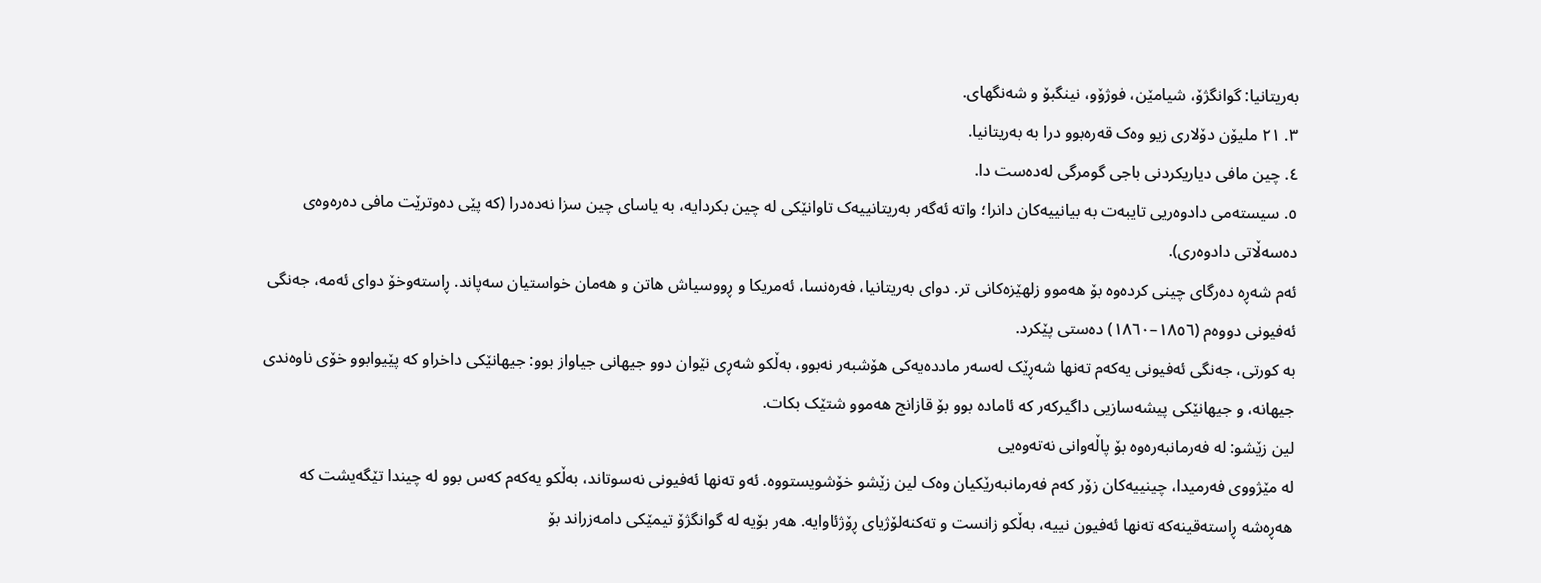بەریتانیا: گوانگژۆ، شیامێن، فوژۆو، نینگبۆ و شەنگهای.
٣. ٢١ ملیۆن دۆلاری زیو وەک قەرەبوو درا بە بەریتانیا.
٤. چین مافی دیاریکردنی باجی گومرگی لەدەست دا.
٥. سیستەمی دادوەریی تایبەت بە بیانییەکان دانرا؛ واتە ئەگەر بەریتانییەک تاوانێکی لە چین بکردایە، بە یاسای چین سزا نەدەدرا (کە پێی دەوترێت مافی دەرەوەی دەسەڵاتی دادوەری).
ئەم شەڕە دەرگای چینی کردەوە بۆ هەموو زلهێزەکانی تر. دوای بەریتانیا، فەرەنسا، ئەمریکا و ڕووسیاش هاتن و هەمان خواستیان سەپاند. ڕاستەوخۆ دوای ئەمە، جەنگی ئەفیونی دووەم (١٨٥٦–١٨٦٠) دەستی پێکرد.
بە کورتی، جەنگی ئەفیونی یەکەم تەنها شەڕێک لەسەر ماددەیەکی هۆشبەر نەبوو، بەڵکو شەڕی نێوان دوو جیهانی جیاواز بوو: جیهانێکی داخراو کە پێیوابوو خۆی ناوەندی جیهانە، و جیهانێکی پیشەسازیی داگیرکەر کە ئامادە بوو بۆ قازانج هەموو شتێک بکات.
لین زێشو: لە فەرمانبەرەوە بۆ پاڵەوانی نەتەوەیی
لە مێژووی فەرمیدا، چینییەکان زۆر کەم فەرمانبەرێکیان وەک لین زێشو خۆشویستووە. ئەو تەنها ئەفیونی نەسوتاند، بەڵکو یەکەم کەس بوو لە چیندا تێگەیشت کە هەڕەشە ڕاستەقینەکە تەنها ئەفیون نییە، بەڵکو زانست و تەکنەلۆژیای ڕۆژئاوایە. هەر بۆیە لە گوانگژۆ تیمێکی دامەزراند بۆ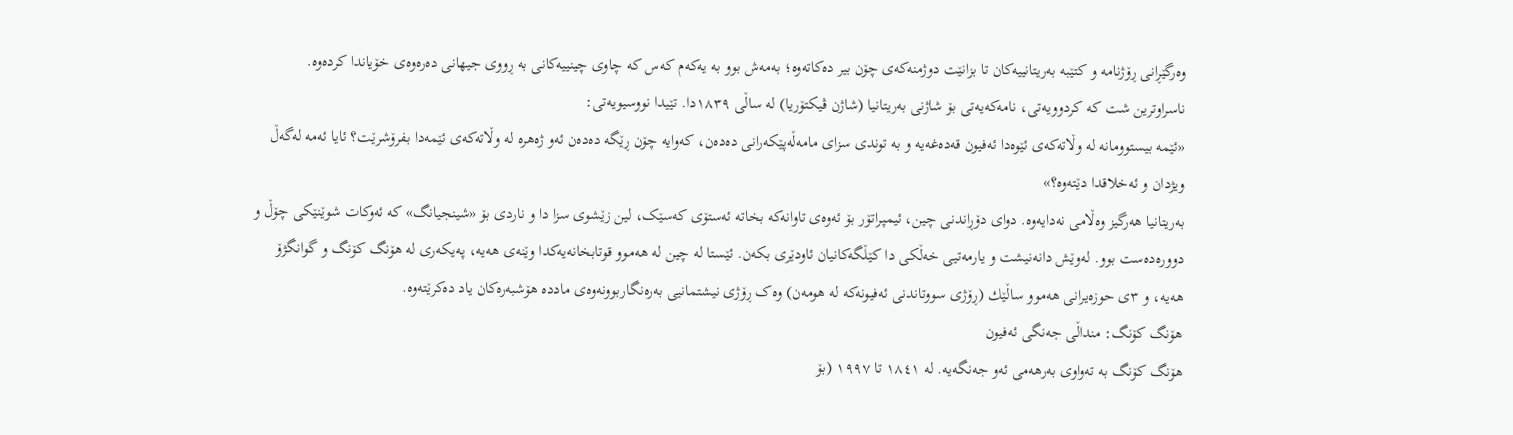وەرگێڕانی ڕۆژنامە و کتێبە بەریتانییەکان تا بزانێت دوژمنەکەی چۆن بیر دەکاتەوە؛ بەمەش بوو بە یەکەم کەس کە چاوی چینییەکانی بە ڕووی جیهانی دەرەوەی خۆیاندا کردەوە.
ناسراوترین شت کە کردوویەتی، نامەکەیەتی بۆ شاژنی بەریتانیا (شاژن ڤیکتۆریا) لە ساڵی ١٨٣٩دا. تێیدا نووسیویەتی:
«ئێمە بیستوومانە لە وڵاتەکەی ئێوەدا ئەفیون قەدەغەیە و بە توندی سزای مامەڵەپێکەرانی دەدەن، کەوایە چۆن ڕێگە دەدەن ئەو ژەهرە لە وڵاتەکەی ئێمەدا بفرۆشرێت؟ ئایا ئەمە لەگەڵ ویژدان و ئەخلاقدا دێتەوە؟»
بەریتانیا هەرگیز وەڵامی نەدایەوە. دوای دۆڕاندنی چین، ئیمپراتۆر بۆ ئەوەی تاوانەکە بخاتە ئەستۆی کەسێک، لین زێشوی سزا دا و ناردی بۆ «شینجیانگ» کە ئەوکات شوێنێکی چۆڵ و دوورەدەست بوو. لەوێش دانەنیشت و یارمەتیی خەڵکی دا کێڵگەکانیان ئاودێری بکەن. ئێستا لە چین لە هەموو قوتابخانەیەکدا وێنەی هەیە، پەیکەری لە هۆنگ کۆنگ و گوانگژۆ هەیە، و ٣ی حوزەیرانی هەموو ساڵێك (ڕۆژی سووتاندنی ئەفیونەکە لە هومەن) وەک ڕۆژی نیشتمانیی بەرەنگاربوونەوەی ماددە هۆشبەرەکان یاد دەکرێتەوە.
هۆنگ کۆنگ: منداڵی جەنگی ئەفیون
هۆنگ کۆنگ بە تەواوی بەرهەمی ئەو جەنگەیە. لە ١٨٤١ تا ١٩٩٧ (بۆ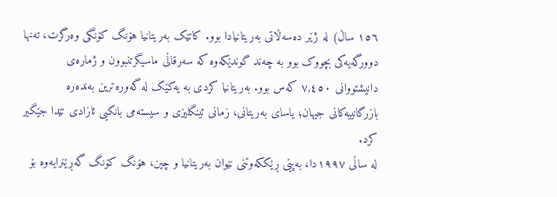١٥٦ ساڵ) لە ژێر دەسەڵاتی بەریتانیادا بوو. کاتێک بەریتانیا هۆنگ کۆنگی وەرگرت، تەنها دوورگەیەکی بچووک بوو بە چەند گوندێکەوە کە سەرقاڵی ماسیگرتنبوون و ژمارەی دانیشتووانی ٧,٤٥٠ کەس بوو. بەریتانیا کردی بە یەکێک لە گەورەترین بەندەرە بازرگانییەکانی جیهان؛ یاسای بەریتانی، زمانی ئینگلیزی و سیستەمی بانکیی ئازادی تێدا جێگیر کرد.
لە ساڵی ١٩٩٧دا، بەپێی ڕێککەوتنی نێوان بەریتانیا و چین، هۆنگ کۆنگ گەڕێنرایەوە بۆ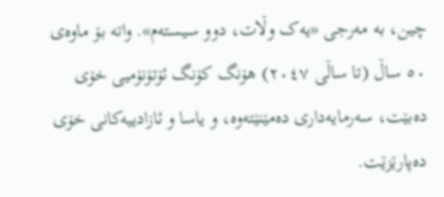چین، بە مەرجی «یەک وڵات، دوو سیستەم». واتە بۆ ماوەی ٥٠ ساڵ (تا ساڵی ٢٠٤٧) هۆنگ کۆنگ ئۆتۆنۆمیی خۆی دەبێت، سەرمایەداری دەمێنێتەوە، و یاسا و ئازادییەکانی خۆی دەپارێزێت.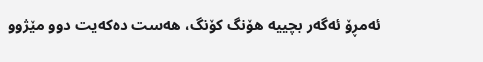ئەمڕۆ ئەگەر بچییە هۆنگ کۆنگ، هەست دەکەیت دوو مێژوو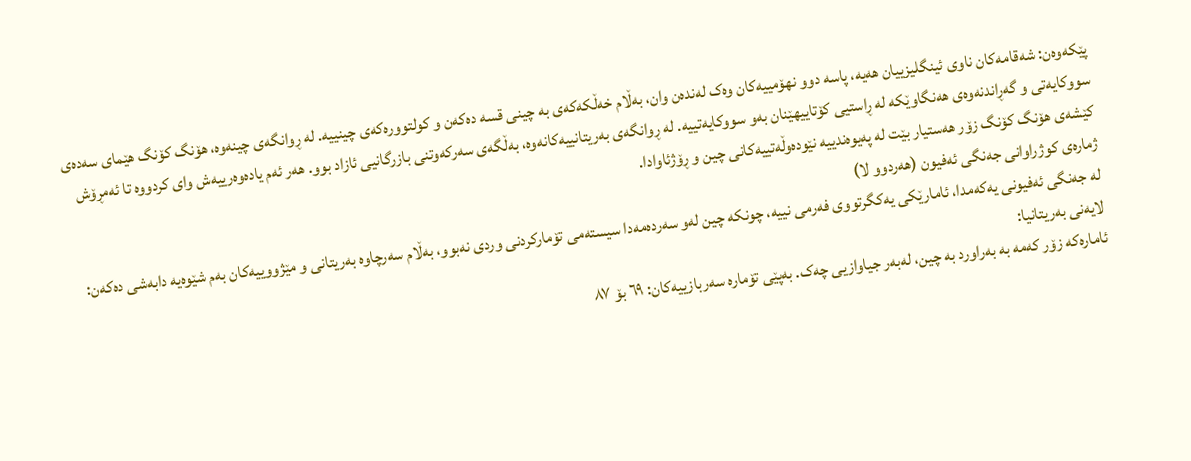پێکەوەن: شەقامەکان ناوی ئینگلیزییان هەیە، پاسە دوو نهۆمییەکان وەک لەندەن وان، بەڵام خەڵکەکەی بە چینی قسە دەکەن و کولتوورەکەی چینییە. لە ڕوانگەی چینەوە، هۆنگ کۆنگ هێمای سەدەی سووکایەتی و گەڕاندنەوەی هەنگاوێکە لە ڕاستیی کۆتاییهێنان بەو سووکایەتییە. لە ڕوانگەی بەریتانییەکانەوە، بەڵگەی سەرکەوتنی بازرگانیی ئازاد بوو. هەر ئەم یادەوەرییەش وای کردووە تا ئەمڕۆش کێشەی هۆنگ کۆنگ زۆر هەستیار بێت لە پەیوەندییە نێودەوڵەتییەکانی چین و ڕۆژئاوادا.
ژمارەی کوژراوانی جەنگی ئەفیون (هەردوو لا)
لە جەنگی ئەفیونی یەکەمدا، ئامارێکی یەکگرتووی فەرمی نییە، چونکە چین لەو سەردەمەدا سیستەمی تۆمارکردنی وردی نەبوو، بەڵام سەرچاوە بەریتانی و مێژووییەکان بەم شێوەیە دابەشی دەکەن:
لایەنی بەریتانیا:
ئامارەکە زۆر کەمە بە بەراورد بە چین، لەبەر جیاوازیی چەک. بەپێی تۆمارە سەربازییەکان: ٦٩ بۆ ٨٧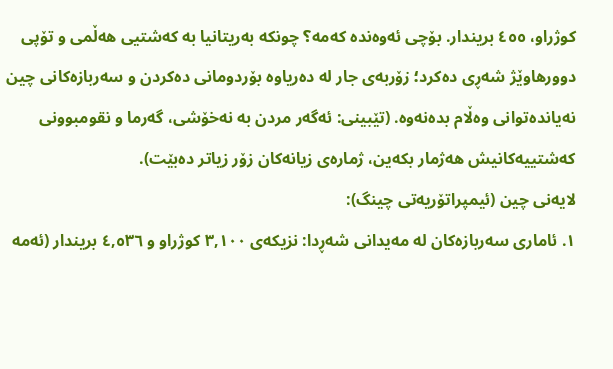کوژراو، ٤٥٥ بریندار. بۆچی ئەوەندە کەمە؟ چونکە بەریتانیا بە کەشتیی هەڵمی و تۆپی دوورهاوێژ شەڕی دەکرد؛ زۆربەی جار لە دەریاوە بۆردومانی دەکردن و سەربازەکانی چین نەیاندەتوانی وەڵام بدەنەوە. (تێبینی: ئەگەر مردن بە نەخۆشی، گەرما و نقومبوونی کەشتییەکانیش هەژمار بکەین، ژمارەی زیانەکان زۆر زیاتر دەبێت).
لایەنی چین (ئیمپراتۆریەتی چینگ):
١. ئاماری سەربازەکان لە مەیدانی شەڕدا: نزیکەی ٣,١٠٠ کوژراو و ٤,٥٣٦ بریندار (ئەمە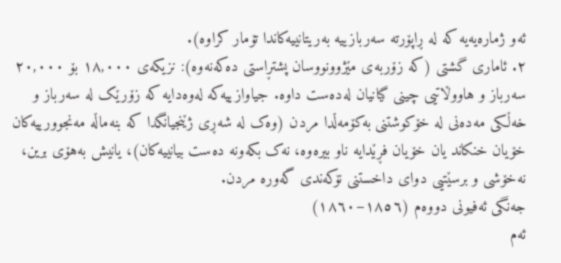ئەو ژمارەیەیە کە لە ڕاپۆرتە سەربازییە بەریتانییەکاندا تۆمار کراوە).
٢. ئاماری گشتی (کە زۆربەی مێژوونووسان پشتڕاستی دەکەنەوە): نزیکەی ١٨,٠٠٠ بۆ ٢٠,٠٠٠ سەرباز و هاووڵاتیی چینی گیانیان لەدەست داوە. جیاوازییەکە لەوەدایە کە زۆرێک لە سەرباز و خەڵکی مەدەنی لە خۆکوشتنی بەکۆمەڵدا مردن (وەک لە شەڕی ژێنجیانگدا کە بنەماڵە مەنجوورییەکان خۆیان خنکاند یان خۆیان فڕێدایە ناو بیرەوە، نەک بکەونە دەست بیانییەکان)، یانیش بەهۆی برین، نەخۆشی و برسێتیی دوای داخستنی نۆکەندی گەورە مردن.
جەنگی ئەفیونی دووەم (١٨٥٦–١٨٦٠)
ئەم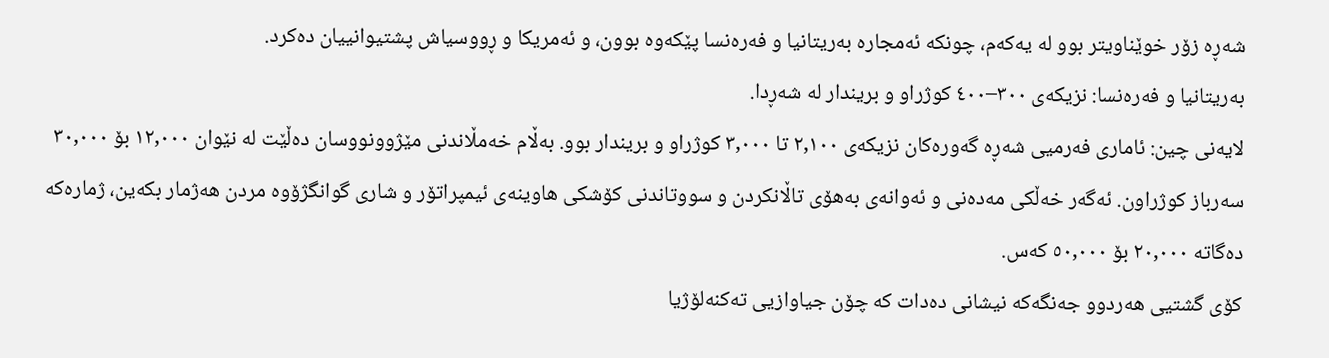شەڕە زۆر خوێناویتر بوو لە یەکەم، چونکە ئەمجارە بەریتانیا و فەرەنسا پێکەوە بوون، و ئەمریکا و ڕووسیاش پشتیوانییان دەکرد.
بەریتانیا و فەرەنسا: نزیکەی ٣٠٠–٤٠٠ کوژراو و بریندار لە شەڕدا.
لایەنی چین: ئاماری فەرمیی شەڕە گەورەکان نزیکەی ٢,١٠٠ تا ٣,٠٠٠ کوژراو و بریندار بوو. بەڵام خەمڵاندنی مێژوونووسان دەڵێت لە نێوان ١٢,٠٠٠ بۆ ٣٠,٠٠٠ سەرباز کوژراون. ئەگەر خەڵکی مەدەنی و ئەوانەی بەهۆی تاڵانکردن و سووتاندنی کۆشکی هاوینەی ئیمپراتۆر و شاری گوانگژۆوە مردن هەژمار بکەین، ژمارەکە دەگاتە ٢٠,٠٠٠ بۆ ٥٠,٠٠٠ کەس.
کۆی گشتیی هەردوو جەنگەکە نیشانی دەدات کە چۆن جیاوازیی تەکنەلۆژیا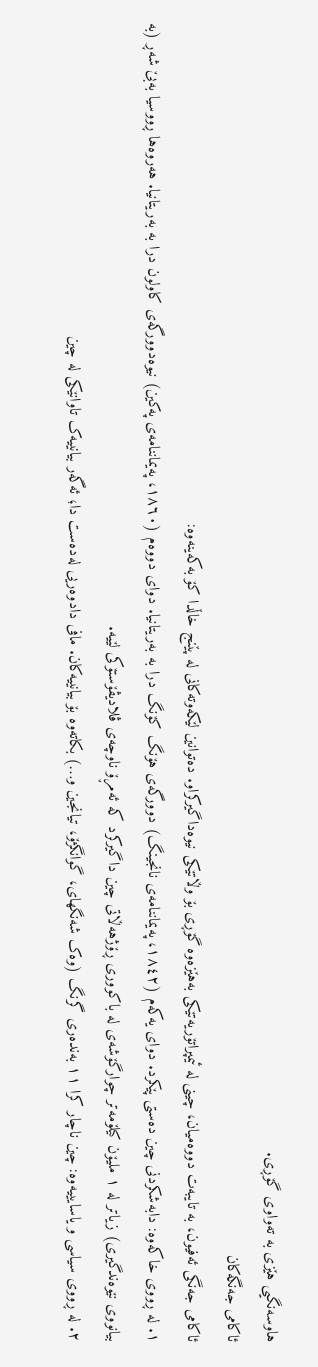هاوسەنگیی هێزی بە تەواوی گۆڕی.
ئاکامی جەنگەکان
ئاکامی جەنگی ئەفیون، بە تایبەت دووەمیان، چینی لە ئیمپراتۆریەتێکی بەهێزەوە گۆڕی بۆ وڵاتێکی نیوەداگیرکراو. دەتوانین لێکەوتەکانی لە پێنج خاڵدا کۆ بەکەینەوە:
١. لە ڕووی خاکەوە: دابەشکردنی چین دەستی پێکرد. دوای یەکەم (١٨٤٢، پەیماننامەی نانجینگ) دوورگەی هۆنگ کۆنگ درا بە بەریتانیا. دوای دووەم (١٨٦٠، پەیماننامەی پەکین) نیوەدوورگەی کاولون درا بە بەریتانیا. هەروەها ڕووسیا بەبێ شەڕ (بە بیانووی نێوەندگیری) زیاتر لە ١ ملیۆن کیلۆمەتر چوارگۆشەی لە باکووری ڕۆژهەڵاتی چین داگیرکرد کە ئەمڕۆ ناوچەی ڤلادیڤۆستۆکی لێیە.
٢. لە ڕووی سیاسی و یاسایییەوە: چین ناچار کرا ١١ بەندەری گرنگ (وەک شەنگهای، گوانگژۆ، تیانجین و…) بکاتەوە بۆ بیانییەکان. مافی دادوەریی لەدەست دا؛ ئەگەر بیانییەک تاوانێکی لە چین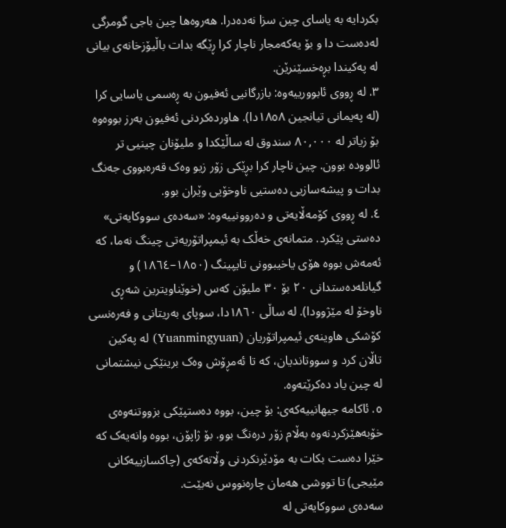بکردایە بە یاسای چین سزا نەدەدرا. هەروەها چین باجی گومرگی لەدەست دا و بۆ یەکەمجار ناچار کرا ڕێگە بدات باڵیۆزخانەی بیانی لە پەکیندا بڕەخسێنرێن.
٣. لە ڕووی ئابوورییەوە: بازرگانیی ئەفیون بە ڕەسمی یاسایی کرا (لە پەیمانی تیانجین ١٨٥٨دا). هاوردەکردنی ئەفیون بەرز بووەوە بۆ زیاتر لە ٨٠,٠٠٠ سندوق لە ساڵێکدا و ملیۆنان چینیی تر ئالوودە بوون. چین ناچار کرا بڕێکی زۆر زیو وەک قەرەبووی جەنگ بدات و پیشەسازیی دەستیی ناوخۆیی وێران بوو.
٤. لە ڕووی کۆمەڵایەتی و دەروونییەوە: «سەدەی سووکایەتی» دەستی پێکرد. متمانەی خەڵک بە ئیمپراتۆریەتی چینگ نەما، کە ئەمەش بووە هۆی یاخیبوونی تایپینگ (١٨٥٠–١٨٦٤) و گیانلەدەستدانی ٢٠ بۆ ٣٠ ملیۆن کەس (خوێناویترین شەڕی ناوخۆ لە مێژوودا). لە ساڵی ١٨٦٠دا، سوپای بەریتانی و فەرەنسی کۆشکی هاوینەی ئیمپراتۆریان (Yuanmingyuan) لە پەکین تاڵان کرد و سووتاندیان، کە تا ئەمڕۆش وەک برینێکی نیشتمانی لە چین یاد دەکرێتەوە.
٥. ئاکامە جیهانییەکەی: بۆ چین، بووە دەستپێکی بزووتنەوەی خۆبەهێزکردنەوە بەڵام زۆر درەنگ بوو. بۆ ژاپۆن، بووە وانەیەک کە خێرا دەست بکات بە مۆدێرنکردنی وڵاتەکەی (چاکسازییەکانی مێیجی) تا تووشی هەمان چارەنووس نەبێت.
سەدەی سووکایەتی لە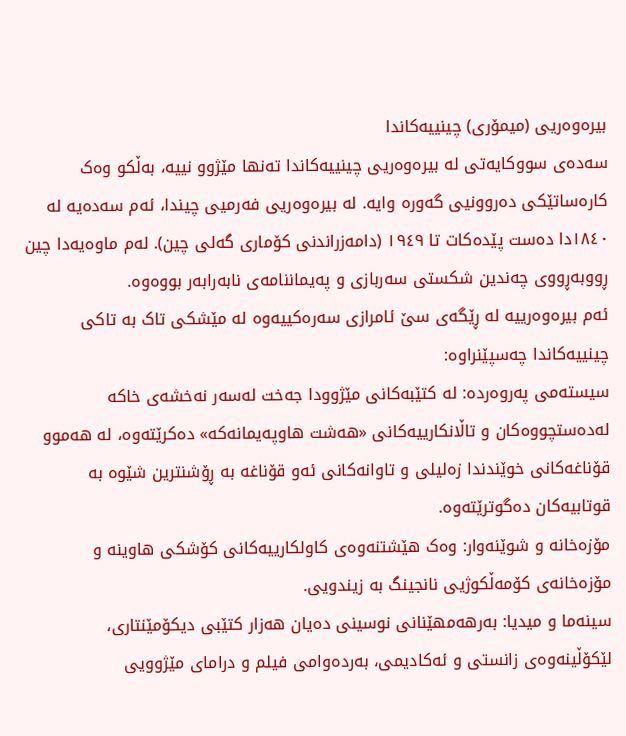بیرەوەریی (میمۆری) چینییەکاندا
سەدەی سووکایەتی لە بیرەوەریی چینییەکاندا تەنها مێژوو نییە، بەڵکو وەک کارەساتێکی دەروونیی گەورە وایە. لە بیرەوەریی فەرمیی چیندا، ئەم سەدەیە لە ١٨٤٠دا دەست پێدەکات تا ١٩٤٩ (دامەزراندنی کۆماری گەلی چین). لەم ماوەیەدا چین ڕووبەڕووی چەندین شکستی سەربازی و پەیماننامەی نابەرابەر بووەوە.
ئەم بیرەوەرییە لە ڕێگەی سێ ئامرازی سەرەکییەوە لە مێشکی تاک بە تاکی چینییەکاندا چەسپێنراوە:
سیستەمی پەروەردە: لە کتێبەکانی مێژوودا جەخت لەسەر نەخشەی خاکە لەدەستچووەکان و تاڵانکارییەکانی «هەشت هاوپەیمانەکە» دەکرێتەوە، لە هەموو قۆناغەکانی خوێندندا زەلیلی و تاوانەکانی ئەو قۆناغە بە ڕۆشنترین شێوە بە قوتابیەکان دەگوترێتەوە.
مۆزەخانە و شوێنەوار: وەک هێشتنەوەی کاولکارییەکانی کۆشکی هاوینە و مۆزەخانەی کۆمەڵکوژیی نانجینگ بە زیندویی.
سینەما و میدیا: بەرهەمهێنانی نوسینی دەیان هەزار کتێبی دیکۆمێنتاری، لێکۆڵینەوەی زانستی و ئەکادیمی، بەردەوامی فیلم و درامای مێژوویی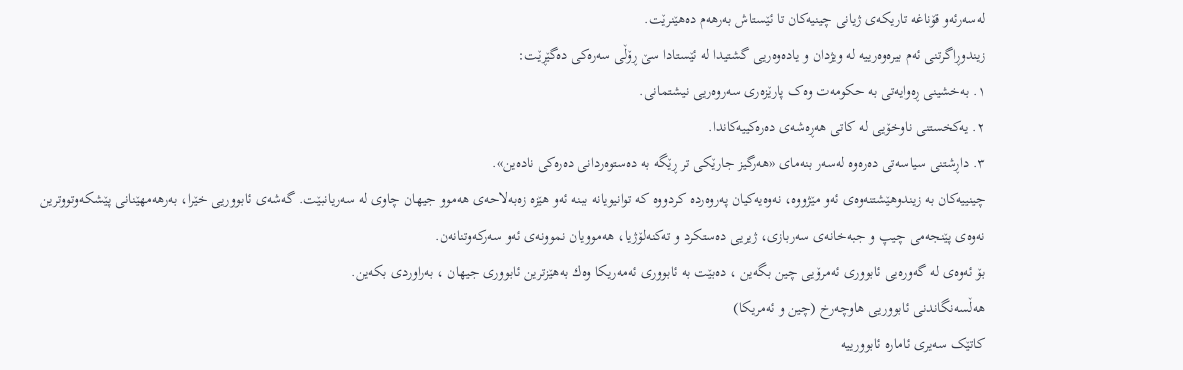لەسەرئەو قۆناغە تاریکەی ژیانی چینیەکان تا ئێستاش بەرهەم دەهێنرێت.
زیندوڕاگرتنی ئەم بیرەوەرییە لە ویژدان و یادەوەریی گشتیدا لە ئێستادا سێ ڕۆڵی سەرەکی دەگێڕێت:
١. بەخشینی ڕەوایەتی بە حکومەت وەک پارێزەری سەروەریی نیشتمانی.
٢. یەکخستنی ناوخۆیی لە کاتی هەڕەشەی دەرەکییەکاندا.
٣. داڕشتنی سیاسەتی دەرەوە لەسەر بنەمای «هەرگیز جارێکی تر ڕێگە بە دەستوەردانی دەرەکی نادەین».
چینییەکان بە زیندوهێشتنەوەی ئەو مێژووە، نەوەیەکیان پەروەردە کردووە کە توانیویانە ببنە ئەو هێزە زەبەلاحەی هەموو جیهان چاوی لە سەریانبێت. گەشەی ئابووریی خێرا، بەرهەمهێنانی پێشکەوتووترین نەوەی پێنجەمی چیپ و جبەخانەی سەربازی، ژیریی دەستکرد و تەکنەلۆژیا، هەموویان نموونەی ئەو سەرکەوتنانەن.
بۆ ئەوەی لە گەورەیی ئابووری ئەمرۆیی چین بگەین ، دەبێت بە ئابووری ئەمەریکا وەك بەهێزترین ئابووری جیهان ، بەراوردی بکەین.
هەڵسەنگاندنی ئابووریی هاوچەرخ (چین و ئەمریکا)
کاتێک سەیری ئامارە ئابوورییە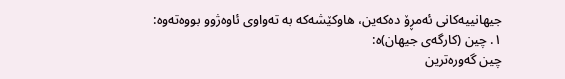جیهانییەکانی ئەمڕۆ دەکەین، هاوکێشەکە بە تەواوی ئاوەژوو بووەتەوە:
١. چین (کارگەی جیهان)ە:
چین گەورەترین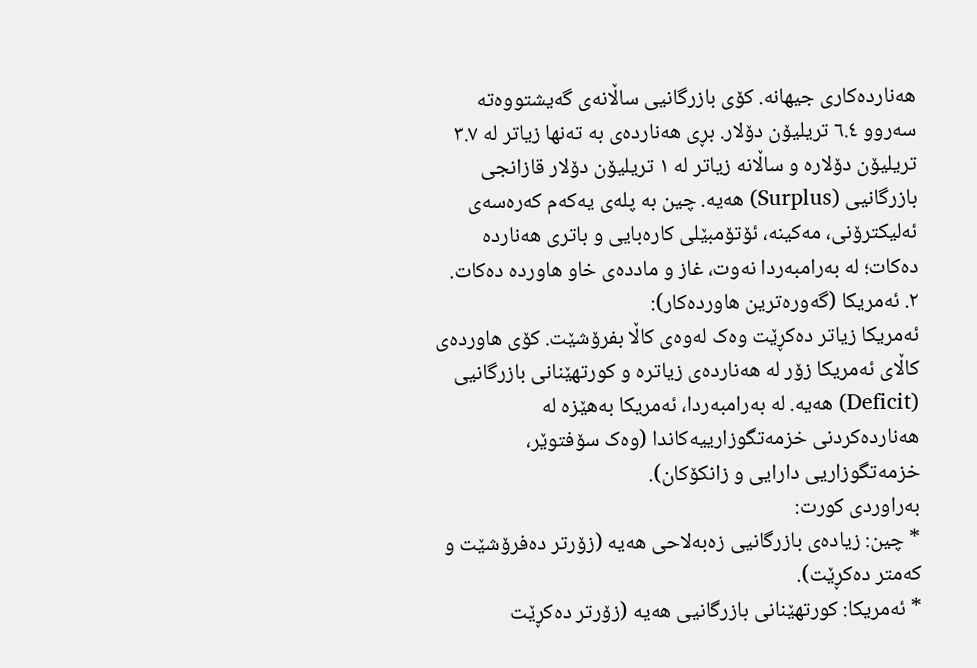هەناردەکاری جیهانە. کۆی بازرگانیی ساڵانەی گەیشتووەتە سەروو ٦.٤ تریلیۆن دۆلار. بڕی هەناردەی بە تەنها زیاتر لە ٣.٧ تریلیۆن دۆلارە و ساڵانە زیاتر لە ١ تریلیۆن دۆلار قازانجی بازرگانیی (Surplus) هەیە. چین بە پلەی یەکەم کەرەسەی ئەلیکترۆنی، مەکینە، ئۆتۆمبێلی کارەبایی و باتری هەناردە دەکات؛ لە بەرامبەردا نەوت، غاز و ماددەی خاو هاوردە دەکات.
٢. ئەمریکا (گەورەترین هاوردەکار):
ئەمریکا زیاتر دەکڕێت وەک لەوەی کاڵا بفرۆشێت. کۆی هاوردەی کاڵای ئەمریکا زۆر لە هەناردەی زیاترە و کورتهێنانی بازرگانیی (Deficit) هەیە. لە بەرامبەردا، ئەمریکا بەهێزە لە هەناردەکردنی خزمەتگوزارییەکاندا (وەک سۆفتوێر، خزمەتگوزاریی دارایی و زانکۆکان).
بەراوردی کورت:
* چین: زیادەی بازرگانیی زەبەلاحی هەیە (زۆرتر دەفرۆشێت و کەمتر دەکڕێت).
* ئەمریکا: کورتهێنانی بازرگانیی هەیە (زۆرتر دەکڕێت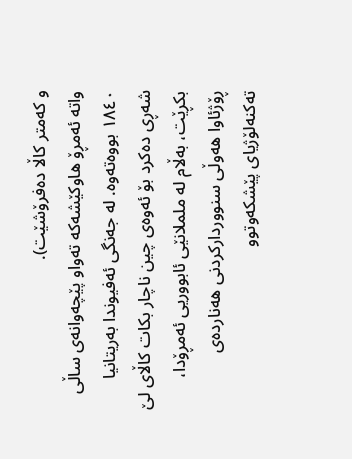و کەمتر کاڵا دەفرۆشێت).
واتە ئەمڕۆ هاوکێشەکە تەواو پێچەوانەی ساڵی ١٨٤٠ بووەتەوە. لە جەنگی ئەفیوندا بەریتانیا شەڕی دەکرد بۆ ئەوەی چین ناچار بکات کاڵای لێ بکڕێت، بەڵام لە ململانێی ئابووریی ئەمڕۆدا، ڕۆژئاوا هەوڵی سنووردارکردنی هەناردەی تەکنەلۆژیای پێشکەوتوو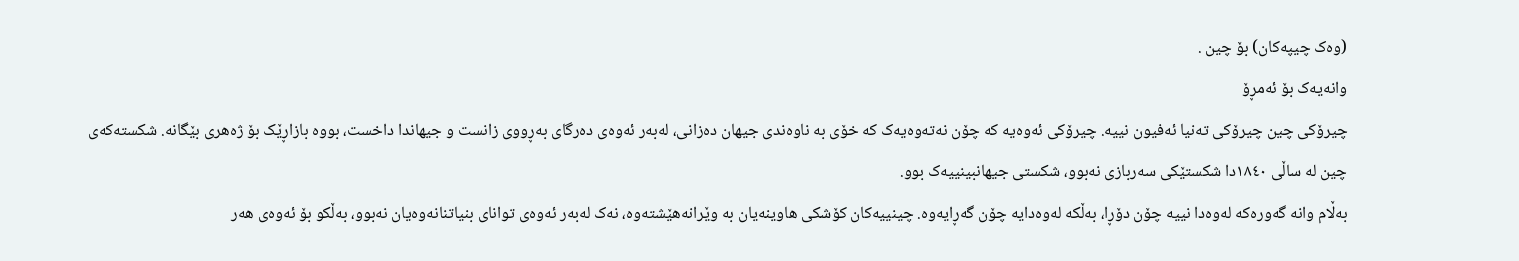(وەک چیپەکان) بۆ چین .
وانەیەک بۆ ئەمڕۆ
چیرۆکی چین چیرۆکی تەنیا ئەفیون نییە. چیرۆکی ئەوەیە کە چۆن نەتەوەیەک کە خۆی بە ناوەندی جیهان دەزانی، لەبەر ئەوەی دەرگای بەڕووی زانست و جیهاندا داخست، بووە بازاڕێک بۆ ژەهری بێگانە. شکستەکەی چین لە ساڵی ١٨٤٠دا شکستێکی سەربازی نەبوو، شکستی جیهانبینییەک بوو.
بەڵام وانە گەورەکە لەوەدا نییە چۆن دۆڕا، بەڵکە لەوەدایە چۆن گەڕایەوە. چینییەکان کۆشکی هاوینەیان بە وێرانەهێشتەوە، نەک لەبەر ئەوەی توانای بنیاتنانەوەیان نەبوو، بەڵکو بۆ ئەوەی هەر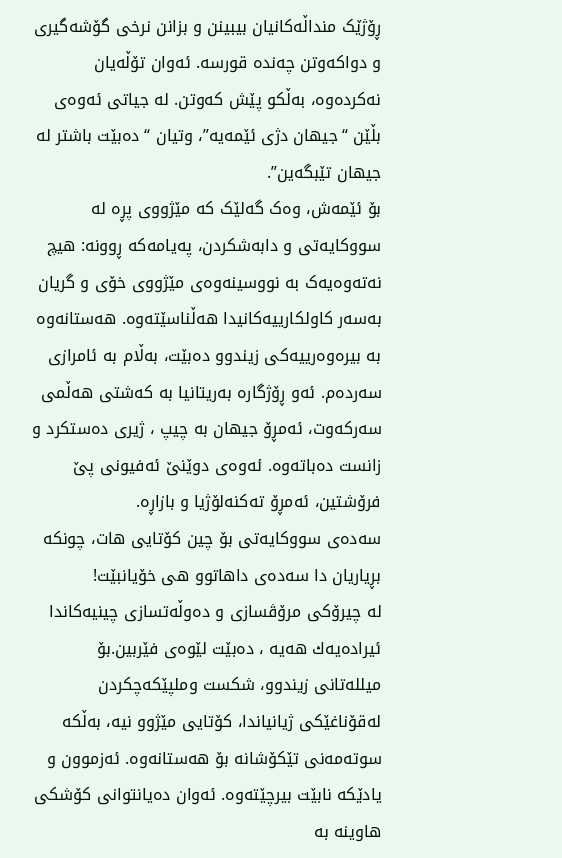ڕۆژێک منداڵەکانیان بیبینن و بزانن نرخی گۆشەگیری و دواکەوتن چەندە قورسە. ئەوان تۆڵەیان نەکردەوە، بەڵکو پێش کەوتن. لە جیاتی ئەوەی بڵێن “جیهان دژی ئێمەیە”، وتیان “دەبێت باشتر لە جیهان تێبگەین”.
بۆ ئێمەش، وەک گەلێک کە مێژووی پڕە لە سووکایەتی و دابەشکردن، پەیامەکە ڕوونە: هیچ نەتەوەیەک بە نووسینەوەی مێژووی خۆی و گریان بەسەر کاولکارییەکانیدا هەڵناسێتەوە. هەستانەوە بە بیرەوەرییەکی زیندوو دەبێت، بەڵام بە ئامرازی سەردەم. ئەو ڕۆژگارە بەریتانیا بە کەشتی هەڵمی سەرکەوت، ئەمڕۆ جیهان بە چیپ ، ژیری دەستکرد و زانست دەباتەوە. ئەوەی دوێنێ ئەفیونی پێ فرۆشتین، ئەمڕۆ تەکنەلۆژیا و بازاڕە.
سەدەی سووکایەتی بۆ چین کۆتایی هات، چونکە بڕیاریان دا سەدەی داهاتوو هی خۆیانبێت!
لە چیرۆکی مرۆڤسازی و دەوڵەتسازی چینیەکاندا ئیرادەیەك هەیە ، دەبێت لێوەی فێربین.بۆ میللەتانی زیندوو، شکست وملپێکەچکردن لەقۆناغێکی ژیانیاندا، کۆتایی مێژوو نیە، بەڵکە سوتەمەنی تێکۆشانە بۆ هەستانەوە. ئەزموون و یادێکە نابێت بیرچێتەوە. ئەوان دەیانتوانی کۆشکی هاوینە بە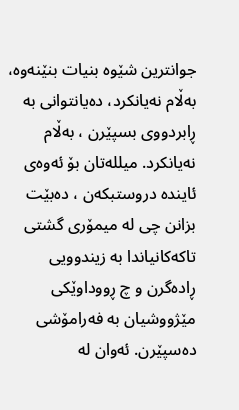جوانترین شێوە بنیات بنێنەوە، بەڵام نەیانکرد، دەیانتوانی بە ڕابردووی بسپێرن ، بەڵام نەیانکرد. میللەتان بۆ ئەوەی ئایندە دروستبکەن ، دەبێت بزانن چی لە میمۆری گشتی تاکەکانیاندا بە زیندوویی ڕادەگرن و چ ڕووداوێکی مێژووشیان بە فەرامۆشی دەسپێرن. ئەوان لە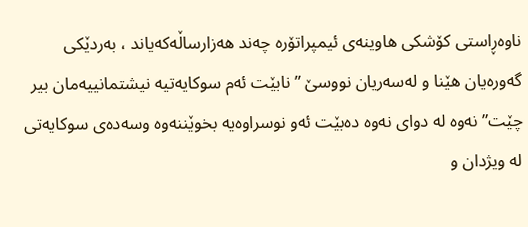ناوەڕاستی کۆشکی هاوینەی ئیمپراتۆرە چەند هەزارساڵەکەیاند ، بەردێکی گەورەیان هێنا و لەسەریان نووسێ ” نابێت ئەم سوکایەتیە نیشتمانییەمان بیر چێت” نەوە لە دوای نەوە دەبێت ئەو نوسراوەیە بخوێننەوە وسەدەی سوکایەتی لە ویژدان و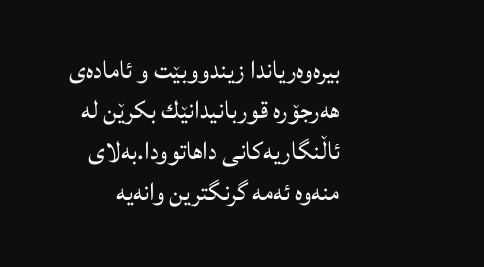بیرەوەریاندا زیندووبێت و ئامادەی هەرجۆرە قوربانیدانێك بکرێن لە ئاڵنگاریەکانی داهاتوودا.بەلای منەوە ئەمە گرنگترین وانەیە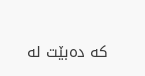کە دەبێت لە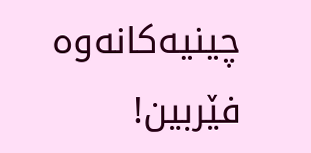چینیەکانەوە فێربین!